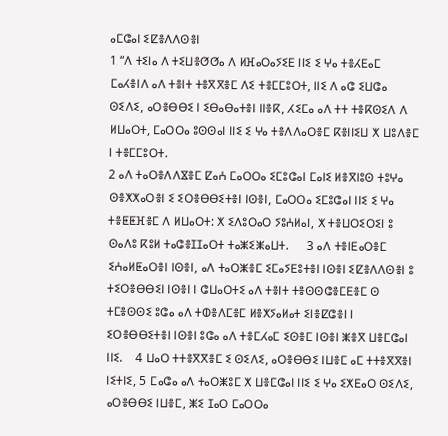ⴰⵎⵛⴰⵏ ⵉⵇⴻⴷⴷⵙⴻⵏ
1 “ⴷ ⵜⵉⵏⴰ ⴷ ⵜⵉⵡⴻⵚⵚⴰ ⴷ ⵍⴼⴰⵔⴰⵢⵉⴹ ⵏⵏⵉ ⵉ ⵖⴰ ⵜⴻⵃⴹⴰⵎ ⵎⴰⵃⴻⵏⴷ ⴰⴷ ⵜⴻⵏⵜ ⵜⴻⴳⴳⴻⵎ ⴷⵉ ⵜⴻⵎⵎⵓⵔⵜ, ⵏⵏⵉ ⴷ ⴰⵛ ⵉⵡⵛⴰ ⵙⵉⴷⵉ, ⴰⵔⴻⴱⴱⵉ ⵏ ⵉⴱⴰⴱⴰⵜⴻⵏ ⵏⵏⴻⴽ, ⵃⵉⵎⴰ ⴰⴷ ⵜⵜ ⵜⴻⴽⵙⵉⴷ ⴷ ⵍⵡⴰⵔⵜ, ⵎⴰⵔⵔⴰ ⵓⵙⵙⴰⵏ ⵏⵏⵉ ⵉ ⵖⴰ ⵜⴻⴷⴷⴰⵔⴻⵎ ⴽⴻⵏⵏⵉⵡ ⵅ ⵡⵓⴷⴻⵎ ⵏ ⵜⴻⵎⵎⵓⵔⵜ.
2 ⴰⴷ ⵜⴰⵔⴻⴷⴷⴵⴻⵎ ⵇⴰⵄ ⵎⴰⵔⵔⴰ ⵉⵎⵓⵛⴰⵏ ⵎⴰⵏⵉ ⵍⴻⴳⵏⵓⵙ ⵜⵓⵖⴰ ⵙⴻⵅⵅⴰⵔⴻⵏ ⵉ ⵉⵔⴻⴱⴱⵉⵜⴻⵏ ⵏⵙⴻⵏ, ⵎⴰⵔⵔⴰ ⵉⵎⵓⵛⴰⵏ ⵏⵏⵉ ⵉ ⵖⴰ ⵜⴻⵟⵟⴼⴻⵎ ⴷ ⵍⵡⴰⵔⵜ: ⵅ ⵉⴷⵓⵔⴰⵔ ⵢⵓⵄⵍⴰⵏ, ⵅ ⵜⴻⵡⵔⵉⵔⵉⵏ ⵓ ⵙⴰⴷⵓ ⴽⵓⵍ ⵜⴰⵛⴻⵊⵊⴰⵔⵜ ⵜⴰⵥⵉⵥⴰⵡⵜ.      3 ⴰⴷ ⵜⴻⵏⴹⴰⵔⴻⵎ ⵉⵄⴰⵍⵟⴰⵔⴻⵏ ⵏⵙⴻⵏ, ⴰⴷ ⵜⴰⵔⵥⴻⵎ ⵉⵎⴰⵢⴹⵓⵜⴻⵏ ⵏⵙⴻⵏ ⵉⵇⴻⴷⴷⵙⴻⵏ ⵓ ⵜⵉⵔⴻⴱⴱⵉⵏ ⵏⵙⴻⵏ ⵏ ⵛⵡⴰⵔⵜⵉ ⴰⴷ ⵜⴻⵏⵜ ⵜⴻⵙⵙⵛⴻⵎⴹⴻⵎ ⵙ ⵜⵎⴻⵙⵙⵉ ⵓⵛⴰ ⴰⴷ ⵜⵀⴻⴷⵎⴻⵎ ⵍⴻⵅⵢⴰⵍⴰⵜ ⵉⵏⴻⵇⵛⴻⵏ ⵏ ⵉⵔⴻⴱⴱⵉⵜⴻⵏ ⵏⵙⴻⵏ ⵓⵛⴰ ⴰⴷ ⵜⴻⵎⵃⴰⵎ ⵉⵙⴻⵎ ⵏⵙⴻⵏ ⵥⴻⴳ ⵡⴻⵎⵛⴰⵏ ⵏⵏⵉ.    4 ⵡⴰⵔ ⵜⵜⴻⴳⴳⴻⵎ ⵉ ⵙⵉⴷⵉ, ⴰⵔⴻⴱⴱⵉ ⵏⵡⴻⵎ ⴰⵎ ⵜⵜⴻⴳⴳⴻⵏ ⵏⵉⵜⵏⵉ, 5 ⵎⴰⵛⴰ ⴰⴷ ⵜⴰⵔⵥⵓⵎ ⵅ ⵡⴻⵎⵛⴰⵏ ⵏⵏⵉ ⵉ ⵖⴰ ⵉⵅⴹⴰⵔ ⵙⵉⴷⵉ, ⴰⵔⴻⴱⴱⵉ ⵏⵡⴻⵎ, ⵥⵉ ⵊⴰⵔ ⵎⴰⵔⵔⴰ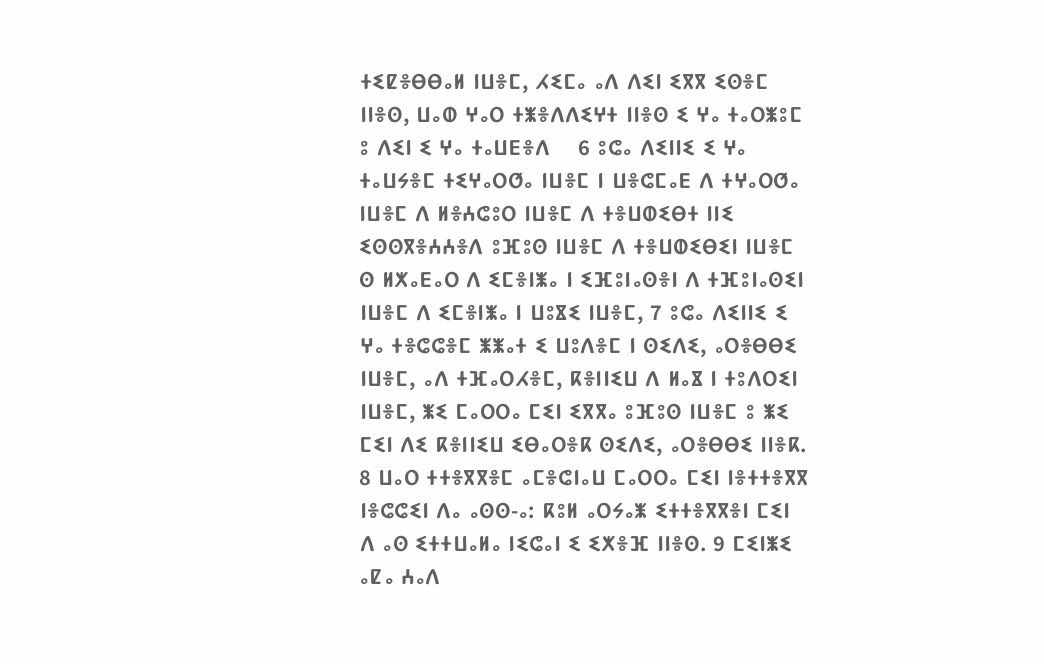ⵜⵉⵇⴻⴱⴱⴰⵍ ⵏⵡⴻⵎ, ⵃⵉⵎⴰ ⴰⴷ ⴷⵉⵏ ⵉⴳⴳ ⵉⵙⴻⵎ ⵏⵏⴻⵙ, ⵡⴰⵀ ⵖⴰⵔ ⵜⵥⴻⴷⴷⵉⵖⵜ ⵏⵏⴻⵙ ⵉ ⵖⴰ ⵜⴰⵔⵥⵓⵎ ⵓ ⴷⵉⵏ ⵉ ⵖⴰ ⵜⴰⵡⴹⴻⴷ    6 ⵓⵛⴰ ⴷⵉⵏⵏⵉ ⵉ ⵖⴰ ⵜⴰⵡⵢⴻⵎ ⵜⵉⵖⴰⵔⵚⴰ ⵏⵡⴻⵎ ⵏ ⵡⴻⵛⵎⴰⴹ ⴷ ⵜⵖⴰⵔⵚⴰ ⵏⵡⴻⵎ ⴷ ⵍⴻⵄⵛⵓⵔ ⵏⵡⴻⵎ ⴷ ⵜⴻⵡⵀⵉⴱⵜ ⵏⵏⵉ ⵉⵙⵙⴳⴻⵄⵄⴻⴷ ⵓⴼⵓⵙ ⵏⵡⴻⵎ ⴷ ⵜⴻⵡⵀⵉⴱⵉⵏ ⵏⵡⴻⵎ ⵙ ⵍⵅⴰⴹⴰⵔ ⴷ ⵉⵎⴻⵏⵥⴰ ⵏ ⵉⴼⵓⵏⴰⵙⴻⵏ ⴷ ⵜⴼⵓⵏⴰⵙⵉⵏ ⵏⵡⴻⵎ ⴷ ⵉⵎⴻⵏⵥⴰ ⵏ ⵡⵓⴵⵉ ⵏⵡⴻⵎ, 7 ⵓⵛⴰ ⴷⵉⵏⵏⵉ ⵉ ⵖⴰ ⵜⴻⵛⵛⴻⵎ ⵥⵥⴰⵜ ⵉ ⵡⵓⴷⴻⵎ ⵏ ⵙⵉⴷⵉ, ⴰⵔⴻⴱⴱⵉ ⵏⵡⴻⵎ, ⴰⴷ ⵜⴼⴰⵔⵃⴻⵎ, ⴽⴻⵏⵏⵉⵡ ⴷ ⵍⴰⴵ ⵏ ⵜⵓⴷⵔⵉⵏ ⵏⵡⴻⵎ, ⵥⵉ ⵎⴰⵔⵔⴰ ⵎⵉⵏ ⵉⴳⴳⴰ ⵓⴼⵓⵙ ⵏⵡⴻⵎ ⵓ ⵥⵉ ⵎⵉⵏ ⴷⵉ ⴽⴻⵏⵏⵉⵡ ⵉⴱⴰⵔⴻⴽ ⵙⵉⴷⵉ, ⴰⵔⴻⴱⴱⵉ ⵏⵏⴻⴽ. 8 ⵡⴰⵔ ⵜⵜⴻⴳⴳⴻⵎ ⴰⵎⴻⵛⵏⴰⵡ ⵎⴰⵔⵔⴰ ⵎⵉⵏ ⵏⴻⵜⵜⴻⴳⴳ ⵏⴻⵛⵛⵉⵏ ⴷⴰ ⴰⵙⵙ-ⴰ: ⴽⵓⵍ ⴰⵔⵢⴰⵥ ⵉⵜⵜⴻⴳⴳⴻⵏ ⵎⵉⵏ ⴷ ⴰⵙ ⵉⵜⵜⵡⴰⵍⴰ ⵏⵉⵛⴰⵏ ⵉ ⵉⵅⴻⴼ ⵏⵏⴻⵙ. 9 ⵎⵉⵏⵥⵉ ⴰⵇⴰ ⵄⴰⴷ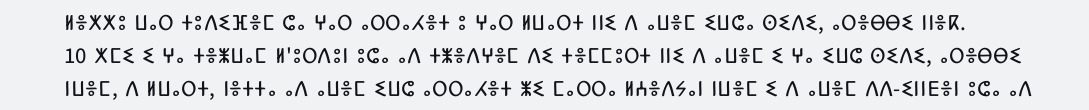ⵍⴻⵅⵅⵓ ⵡⴰⵔ ⵜⵓⴷⵉⴼⴻⵎ ⵛⴰ ⵖⴰⵔ ⴰⵔⵔⴰⵃⴻⵜ ⵓ ⵖⴰⵔ ⵍⵡⴰⵔⵜ ⵏⵏⵉ ⴷ ⴰⵡⴻⵎ ⵉⵡⵛⴰ ⵙⵉⴷⵉ, ⴰⵔⴻⴱⴱⵉ ⵏⵏⴻⴽ.
10 ⵅⵎⵉ ⵉ ⵖⴰ ⵜⴻⵥⵡⴰⵎ ⵍ'ⵓⵔⴷⵓⵏ ⵓⵛⴰ ⴰⴷ ⵜⵥⴻⴷⵖⴻⵎ ⴷⵉ ⵜⴻⵎⵎⵓⵔⵜ ⵏⵏⵉ ⴷ ⴰⵡⴻⵎ ⵉ ⵖⴰ ⵉⵡⵛ ⵙⵉⴷⵉ, ⴰⵔⴻⴱⴱⵉ ⵏⵡⴻⵎ, ⴷ ⵍⵡⴰⵔⵜ, ⵏⴻⵜⵜⴰ ⴰⴷ ⴰⵡⴻⵎ ⵉⵡⵛ ⴰⵔⵔⴰⵃⴻⵜ ⵥⵉ ⵎⴰⵔⵔⴰ ⵍⵄⴻⴷⵢⴰⵏ ⵏⵡⴻⵎ ⵉ ⴷ ⴰⵡⴻⵎ ⴷⴷ-ⵉⵏⵏⴹⴻⵏ ⵓⵛⴰ ⴰⴷ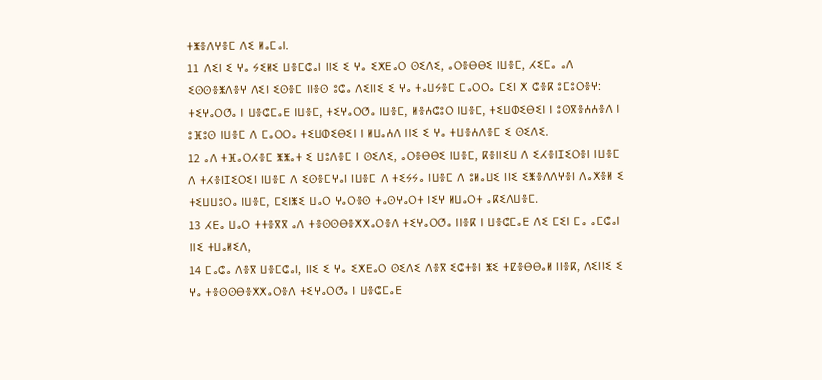ⵜⵥⴻⴷⵖⴻⵎ ⴷⵉ ⵍⴰⵎⴰⵏ.
11 ⴷⵉⵏ ⵉ ⵖⴰ ⵢⵉⵍⵉ ⵡⴻⵎⵛⴰⵏ ⵏⵏⵉ ⵉ ⵖⴰ ⵉⵅⴹⴰⵔ ⵙⵉⴷⵉ, ⴰⵔⴻⴱⴱⵉ ⵏⵡⴻⵎ, ⵃⵉⵎⴰ ⴰⴷ ⵉⵙⵙⴻⵥⴷⴻⵖ ⴷⵉⵏ ⵉⵙⴻⵎ ⵏⵏⴻⵙ ⵓⵛⴰ ⴷⵉⵏⵏⵉ ⵉ ⵖⴰ ⵜⴰⵡⵢⴻⵎ ⵎⴰⵔⵔⴰ ⵎⵉⵏ ⵅ ⵛⴻⴽ ⵓⵎⵓⵔⴻⵖ: ⵜⵉⵖⴰⵔⵚⴰ ⵏ ⵡⴻⵛⵎⴰⴹ ⵏⵡⴻⵎ, ⵜⵉⵖⴰⵔⵚⴰ ⵏⵡⴻⵎ, ⵍⴻⵄⵛⵓⵔ ⵏⵡⴻⵎ, ⵜⵉⵡⵀⵉⴱⵉⵏ ⵏ ⵓⵙⴳⴻⵄⵄⴻⴷ ⵏ ⵓⴼⵓⵙ ⵏⵡⴻⵎ ⴷ ⵎⴰⵔⵔⴰ ⵜⵉⵡⵀⵉⴱⵉⵏ ⵏ ⵍⵡⴰⵄⴷ ⵏⵏⵉ ⵉ ⵖⴰ ⵜⵡⴻⵄⴷⴻⵎ ⵉ ⵙⵉⴷⵉ.
12 ⴰⴷ ⵜⴼⴰⵔⵃⴻⵎ ⵥⵥⴰⵜ ⵉ ⵡⵓⴷⴻⵎ ⵏ ⵙⵉⴷⵉ, ⴰⵔⴻⴱⴱⵉ ⵏⵡⴻⵎ, ⴽⴻⵏⵏⵉⵡ ⴷ ⵉⵃⴻⵏⵊⵉⵔⴻⵏ ⵏⵡⴻⵎ ⴷ ⵜⵃⴻⵏⵊⵉⵔⵉⵏ ⵏⵡⴻⵎ ⴷ ⵉⵙⴻⵎⵖⴰⵏ ⵏⵡⴻⵎ ⴷ ⵜⵉⵢⵢⴰ ⵏⵡⴻⵎ ⴷ ⵓⵍⴰⵡⵉ ⵏⵏⵉ ⵉⵥⴻⴷⴷⵖⴻⵏ ⴷⴰⵅⴻⵍ ⵉ ⵜⵉⵡⵡⵓⵔⴰ ⵏⵡⴻⵎ, ⵎⵉⵏⵥⵉ ⵡⴰⵔ ⵖⴰⵔⴻⵙ ⵜⴰⵙⵖⴰⵔⵜ ⵏⵉⵖ ⵍⵡⴰⵔⵜ ⴰⴽⵉⴷⵡⴻⵎ.
13 ⵃⴹⴰ ⵡⴰⵔ ⵜⵜⴻⴳⴳ ⴰⴷ ⵜⴻⵙⵙⴱⴻⵅⵅⴰⵔⴻⴷ ⵜⵉⵖⴰⵔⵚⴰ ⵏⵏⴻⴽ ⵏ ⵡⴻⵛⵎⴰⴹ ⴷⵉ ⵎⵉⵏ ⵎⴰ ⴰⵎⵛⴰⵏ ⵏⵏⵉ ⵜⵡⴰⵍⵉⴷ,
14 ⵎⴰⵛⴰ ⴷⴻⴳ ⵡⴻⵎⵛⴰⵏ, ⵏⵏⵉ ⵉ ⵖⴰ ⵉⵅⴹⴰⵔ ⵙⵉⴷⵉ ⴷⴻⴳ ⵉⵛⵜⴻⵏ ⵥⵉ ⵜⵇⴻⴱⴱⴰⵍ ⵏⵏⴻⴽ, ⴷⵉⵏⵏⵉ ⵉ ⵖⴰ ⵜⴻⵙⵙⴱⴻⵅⵅⴰⵔⴻⴷ ⵜⵉⵖⴰⵔⵚⴰ ⵏ ⵡⴻⵛⵎⴰⴹ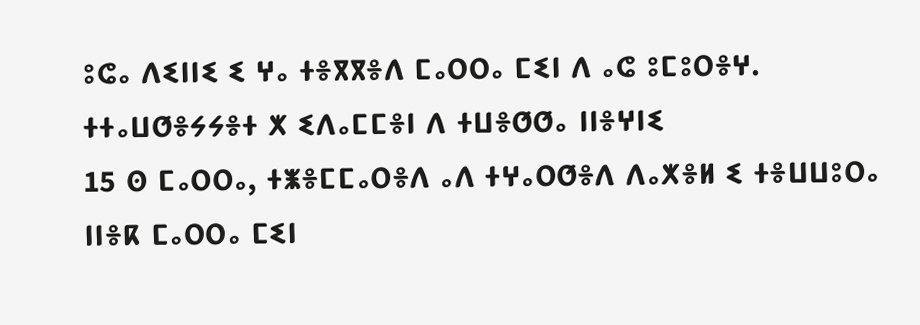ⵓⵛⴰ ⴷⵉⵏⵏⵉ ⵉ ⵖⴰ ⵜⴻⴳⴳⴻⴷ ⵎⴰⵔⵔⴰ ⵎⵉⵏ ⴷ ⴰⵛ ⵓⵎⵓⵔⴻⵖ.
ⵜⵜⴰⵡⵚⴻⵢⵢⴻⵜ ⵅ ⵉⴷⴰⵎⵎⴻⵏ ⴷ ⵜⵡⴻⵚⵚⴰ ⵏⵏⴻⵖⵏⵉ
15 ⵙ ⵎⴰⵔⵔⴰ, ⵜⵥⴻⵎⵎⴰⵔⴻⴷ ⴰⴷ ⵜⵖⴰⵔⵚⴻⴷ ⴷⴰⵅⴻⵍ ⵉ ⵜⴻⵡⵡⵓⵔⴰ ⵏⵏⴻⴽ ⵎⴰⵔⵔⴰ ⵎⵉⵏ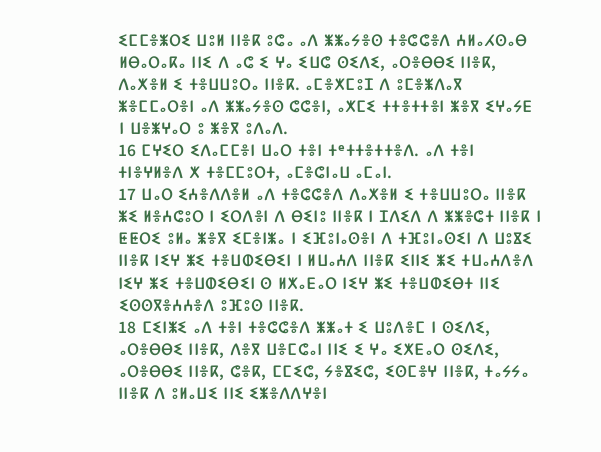ⵉⵎⵎⴻⵥⵔⵉ ⵡⵓⵍ ⵏⵏⴻⴽ ⵓⵛⴰ ⴰⴷ ⵥⵥⴰⵢⴻⵙ ⵜⴻⵛⵛⴻⴷ ⵄⵍⴰⵃⵙⴰⴱ ⵍⴱⴰⵔⴰⴽⴰ ⵏⵏⵉ ⴷ ⴰⵛ ⵉ ⵖⴰ ⵉⵡⵛ ⵙⵉⴷⵉ, ⴰⵔⴻⴱⴱⵉ ⵏⵏⴻⴽ, ⴷⴰⵅⴻⵍ ⵉ ⵜⴻⵡⵡⵓⵔⴰ ⵏⵏⴻⴽ. ⴰⵎⴻⵅⵎⵓⵊ ⴷ ⵓⵎⴻⵥⴷⴰⴳ ⵥⴻⵎⵎⴰⵔⴻⵏ ⴰⴷ ⵥⵥⴰⵢⴻⵙ ⵛⵛⴻⵏ, ⴰⵅⵎⵉ ⵜⵜⴻⵜⵜⴻⵏ ⵥⴻⴳ ⵉⵖⴰⵢⴹ ⵏ ⵡⴻⵥⵖⴰⵔ ⵓ ⵥⴻⴳ ⵓⴷⴰⴷ.
16 ⵎⵖⵉⵔ ⵉⴷⴰⵎⵎⴻⵏ ⵡⴰⵔ ⵜⴻⵏ ⵜᵉⵜⵜⴻⵜⵜⴻⴷ. ⴰⴷ ⵜⴻⵏ ⵜⵏⴻⵖⵍⴻⴷ ⵅ ⵜⴻⵎⵎⵓⵔⵜ, ⴰⵎⴻⵛⵏⴰⵡ ⴰⵎⴰⵏ.
17 ⵡⴰⵔ ⵉⵄⴻⴷⴷⴻⵍ ⴰⴷ ⵜⴻⵛⵛⴻⴷ ⴷⴰⵅⴻⵍ ⵉ ⵜⴻⵡⵡⵓⵔⴰ ⵏⵏⴻⴽ ⵥⵉ ⵍⴻⵄⵛⵓⵔ ⵏ ⵉⵔⴷⴻⵏ ⴷ ⴱⵉⵏⵓ ⵏⵏⴻⴽ ⵏ ⵊⴷⵉⴷ ⴷ ⵥⵥⴻⵛⵜ ⵏⵏⴻⴽ ⵏ ⵟⵟⵔⵉ ⵓⵍⴰ ⵥⴻⴳ ⵉⵎⴻⵏⵥⴰ ⵏ ⵉⴼⵓⵏⴰⵙⴻⵏ ⴷ ⵜⴼⵓⵏⴰⵙⵉⵏ ⴷ ⵡⵓⴵⵉ ⵏⵏⴻⴽ ⵏⵉⵖ ⵥⵉ ⵜⴻⵡⵀⵉⴱⵉⵏ ⵏ ⵍⵡⴰⵄⴷ ⵏⵏⴻⴽ ⵉⵏⵏⵉ ⵥⵉ ⵜⵡⴰⵄⴷⴻⴷ ⵏⵉⵖ ⵥⵉ ⵜⴻⵡⵀⵉⴱⵉⵏ ⵙ ⵍⵅⴰⴹⴰⵔ ⵏⵉⵖ ⵥⵉ ⵜⴻⵡⵀⵉⴱⵜ ⵏⵏⵉ ⵉⵙⵙⴳⴻⵄⵄⴻⴷ ⵓⴼⵓⵙ ⵏⵏⴻⴽ.
18 ⵎⵉⵏⵥⵉ ⴰⴷ ⵜⴻⵏ ⵜⴻⵛⵛⴻⴷ ⵥⵥⴰⵜ ⵉ ⵡⵓⴷⴻⵎ ⵏ ⵙⵉⴷⵉ, ⴰⵔⴻⴱⴱⵉ ⵏⵏⴻⴽ, ⴷⴻⴳ ⵡⴻⵎⵛⴰⵏ ⵏⵏⵉ ⵉ ⵖⴰ ⵉⵅⴹⴰⵔ ⵙⵉⴷⵉ, ⴰⵔⴻⴱⴱⵉ ⵏⵏⴻⴽ, ⵛⴻⴽ, ⵎⵎⵉⵛ, ⵢⴻⴵⵉⵛ, ⵉⵙⵎⴻⵖ ⵏⵏⴻⴽ, ⵜⴰⵢⵢⴰ ⵏⵏⴻⴽ ⴷ ⵓⵍⴰⵡⵉ ⵏⵏⵉ ⵉⵥⴻⴷⴷⵖⴻⵏ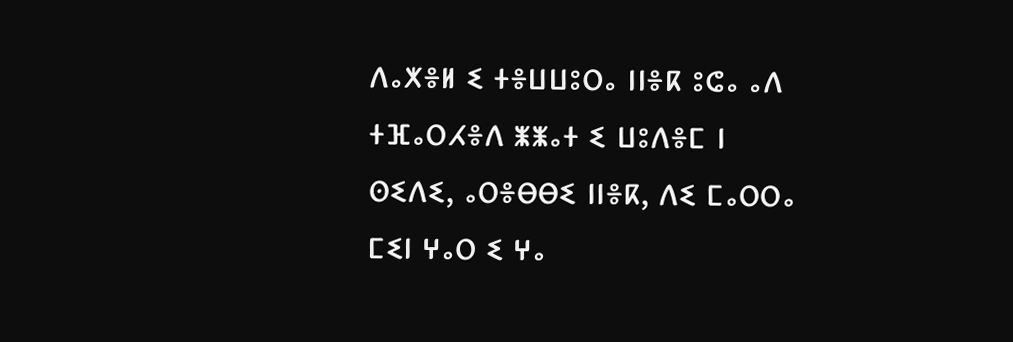ⴷⴰⵅⴻⵍ ⵉ ⵜⴻⵡⵡⵓⵔⴰ ⵏⵏⴻⴽ ⵓⵛⴰ ⴰⴷ ⵜⴼⴰⵔⵃⴻⴷ ⵥⵥⴰⵜ ⵉ ⵡⵓⴷⴻⵎ ⵏ ⵙⵉⴷⵉ, ⴰⵔⴻⴱⴱⵉ ⵏⵏⴻⴽ, ⴷⵉ ⵎⴰⵔⵔⴰ ⵎⵉⵏ ⵖⴰⵔ ⵉ ⵖⴰ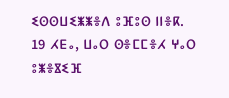ⵉⵙⵙⵡⵉⵥⵥⴻⴷ ⵓⴼⵓⵙ ⵏⵏⴻⴽ.
19 ⵃⴹⴰ, ⵡⴰⵔ ⵙⴻⵎⵎⴻⵃ ⵖⴰⵔ ⵓⵥⴻⴵⵉⴼ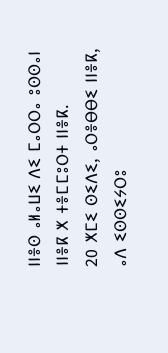ⵏⵏⴻⵙ ⴰⵍⴰⵡⵉ ⴷⵉ ⵎⴰⵔⵔⴰ ⵓⵙⵙⴰⵏ ⵏⵏⴻⴽ ⵅ ⵜⴻⵎⵎⵓⵔⵜ ⵏⵏⴻⴽ.
20 ⵅⵎⵉ ⵙⵉⴷⵉ, ⴰⵔⴻⴱⴱⵉ ⵏⵏⴻⴽ, ⴰⴷ ⵉⵙⵙⵉⵢⵔⵓ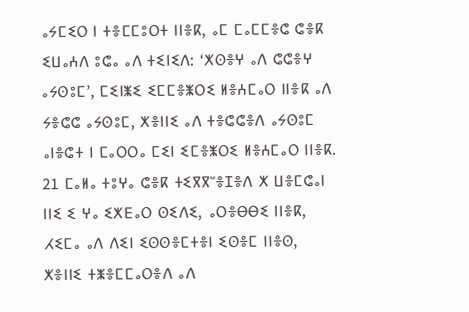ⴰⵢⵎⵉⵔ ⵏ ⵜⴻⵎⵎⵓⵔⵜ ⵏⵏⴻⴽ, ⴰⵎ ⵎⴰⵎⵎⴻⵛ ⵛⴻⴽ ⵉⵡⴰⵄⴷ ⵓⵛⴰ ⴰⴷ ⵜⵉⵏⵉⴷ: ‘ⵅⵙⴻⵖ ⴰⴷ ⵛⵛⴻⵖ ⴰⵢⵙⵓⵎ’, ⵎⵉⵏⵥⵉ ⵉⵎⵎⴻⵥⵔⵉ ⵍⴻⵄⵎⴰⵔ ⵏⵏⴻⴽ ⴰⴷ ⵢⴻⵛⵛ ⴰⵢⵙⵓⵎ, ⵅⴻⵏⵏⵉ ⴰⴷ ⵜⴻⵛⵛⴻⴷ ⴰⵢⵙⵓⵎ ⴰⵏⴻⵛⵜ ⵏ ⵎⴰⵔⵔⴰ ⵎⵉⵏ ⵉⵎⴻⵥⵔⵉ ⵍⴻⵄⵎⴰⵔ ⵏⵏⴻⴽ.      21 ⵎⴰⵍⴰ ⵜⵓⵖⴰ ⵛⴻⴽ ⵜⵉⴳⴳⵯⴻⵊⴻⴷ ⵅ ⵡⴻⵎⵛⴰⵏ ⵏⵏⵉ ⵉ ⵖⴰ ⵉⵅⴹⴰⵔ ⵙⵉⴷⵉ, ⴰⵔⴻⴱⴱⵉ ⵏⵏⴻⴽ, ⵃⵉⵎⴰ ⴰⴷ ⴷⵉⵏ ⵉⵙⵙⴻⵎⵜⴻⵏ ⵉⵙⴻⵎ ⵏⵏⴻⵙ, ⵅⴻⵏⵏⵉ ⵜⵥⴻⵎⵎⴰⵔⴻⴷ ⴰⴷ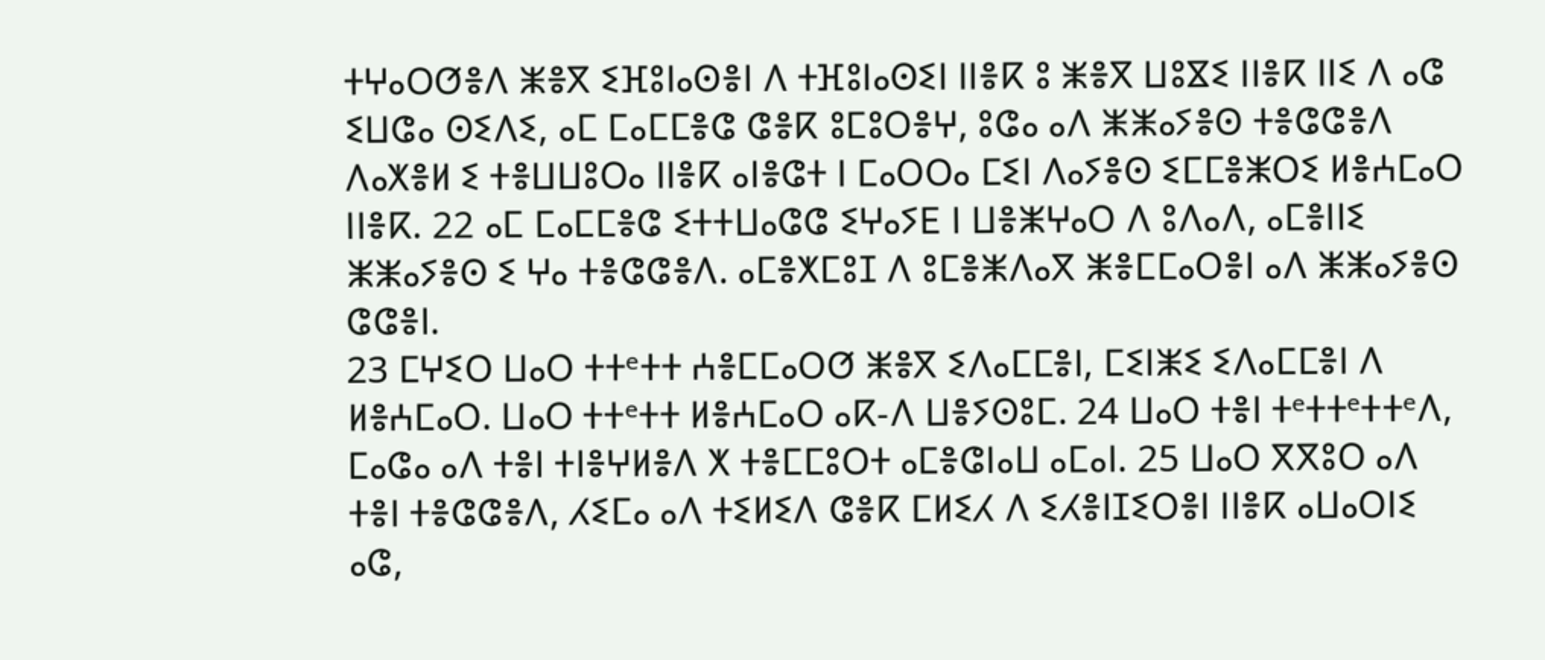ⵜⵖⴰⵔⵚⴻⴷ ⵥⴻⴳ ⵉⴼⵓⵏⴰⵙⴻⵏ ⴷ ⵜⴼⵓⵏⴰⵙⵉⵏ ⵏⵏⴻⴽ ⵓ ⵥⴻⴳ ⵡⵓⴵⵉ ⵏⵏⴻⴽ ⵏⵏⵉ ⴷ ⴰⵛ ⵉⵡⵛⴰ ⵙⵉⴷⵉ, ⴰⵎ ⵎⴰⵎⵎⴻⵛ ⵛⴻⴽ ⵓⵎⵓⵔⴻⵖ, ⵓⵛⴰ ⴰⴷ ⵥⵥⴰⵢⴻⵙ ⵜⴻⵛⵛⴻⴷ ⴷⴰⵅⴻⵍ ⵉ ⵜⴻⵡⵡⵓⵔⴰ ⵏⵏⴻⴽ ⴰⵏⴻⵛⵜ ⵏ ⵎⴰⵔⵔⴰ ⵎⵉⵏ ⴷⴰⵢⴻⵙ ⵉⵎⵎⴻⵥⵔⵉ ⵍⴻⵄⵎⴰⵔ ⵏⵏⴻⴽ. 22 ⴰⵎ ⵎⴰⵎⵎⴻⵛ ⵉⵜⵜⵡⴰⵛⵛ ⵉⵖⴰⵢⴹ ⵏ ⵡⴻⵥⵖⴰⵔ ⴷ ⵓⴷⴰⴷ, ⴰⵎⴻⵏⵏⵉ ⵥⵥⴰⵢⴻⵙ ⵉ ⵖⴰ ⵜⴻⵛⵛⴻⴷ. ⴰⵎⴻⵅⵎⵓⵊ ⴷ ⵓⵎⴻⵥⴷⴰⴳ ⵥⴻⵎⵎⴰⵔⴻⵏ ⴰⴷ ⵥⵥⴰⵢⴻⵙ ⵛⵛⴻⵏ.
23 ⵎⵖⵉⵔ ⵡⴰⵔ ⵜⵜᵉⵜⵜ ⵄⴻⵎⵎⴰⵔⵚ ⵥⴻⴳ ⵉⴷⴰⵎⵎⴻⵏ, ⵎⵉⵏⵥⵉ ⵉⴷⴰⵎⵎⴻⵏ ⴷ ⵍⴻⵄⵎⴰⵔ. ⵡⴰⵔ ⵜⵜᵉⵜⵜ ⵍⴻⵄⵎⴰⵔ ⴰⴽ-ⴷ ⵡⴻⵢⵙⵓⵎ. 24 ⵡⴰⵔ ⵜⴻⵏ ⵜᵉⵜⵜᵉⵜⵜᵉⴷ, ⵎⴰⵛⴰ ⴰⴷ ⵜⴻⵏ ⵜⵏⴻⵖⵍⴻⴷ ⵅ ⵜⴻⵎⵎⵓⵔⵜ ⴰⵎⴻⵛⵏⴰⵡ ⴰⵎⴰⵏ. 25 ⵡⴰⵔ ⴳⴳⵓⵔ ⴰⴷ ⵜⴻⵏ ⵜⴻⵛⵛⴻⴷ, ⵃⵉⵎⴰ ⴰⴷ ⵜⵉⵍⵉⴷ ⵛⴻⴽ ⵎⵍⵉⵃ ⴷ ⵉⵃⴻⵏⵊⵉⵔⴻⵏ ⵏⵏⴻⴽ ⴰⵡⴰⵔⵏⵉ ⴰⵛ,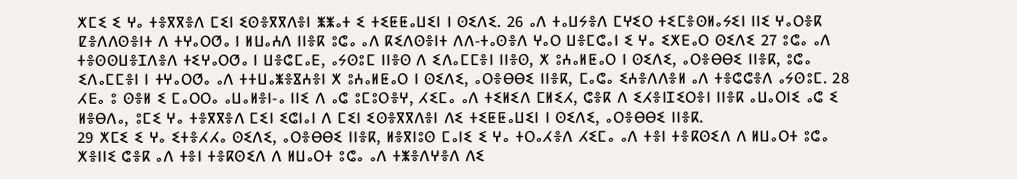ⵅⵎⵉ ⵉ ⵖⴰ ⵜⴻⴳⴳⴻⴷ ⵎⵉⵏ ⵉⵙⴻⴳⴳⴷⴻⵏ ⵥⵥⴰⵜ ⵉ ⵜⵉⵟⵟⴰⵡⵉⵏ ⵏ ⵙⵉⴷⵉ. 26 ⴰⴷ ⵜⴰⵡⵢⴻⴷ ⵎⵖⵉⵔ ⵜⵉⵎⴻⵙⵍⴰⵢⵉⵏ ⵏⵏⵉ ⵖⴰⵔⴻⴽ ⵇⴻⴷⴷⵙⴻⵏⵜ ⴷ ⵜⵖⴰⵔⵚⴰ ⵏ ⵍⵡⴰⵄⴷ ⵏⵏⴻⴽ ⵓⵛⴰ ⴰⴷ ⴽⵉⴷⵙⴻⵏⵜ ⴷⴷ-ⵜⴰⵙⴻⴷ ⵖⴰⵔ ⵡⴻⵎⵛⴰⵏ ⵉ ⵖⴰ ⵉⵅⴹⴰⵔ ⵙⵉⴷⵉ 27 ⵓⵛⴰ ⴰⴷ ⵜⴻⵙⵙⵡⴻⵊⴷⴻⴷ ⵜⵉⵖⴰⵔⵚⴰ ⵏ ⵡⴻⵛⵎⴰⴹ, ⴰⵢⵙⵓⵎ ⵏⵏⴻⵙ ⴷ ⵉⴷⴰⵎⵎⴻⵏ ⵏⵏⴻⵙ, ⵅ ⵓⵄⴰⵍⵟⴰⵔ ⵏ ⵙⵉⴷⵉ, ⴰⵔⴻⴱⴱⵉ ⵏⵏⴻⴽ, ⵓⵛⴰ ⵉⴷⴰⵎⵎⴻⵏ ⵏ ⵜⵖⴰⵔⵚⴰ ⴰⴷ ⵜⵜⵡⴰⵥⴻⴵⵄⴻⵏ ⵅ ⵓⵄⴰⵍⵟⴰⵔ ⵏ ⵙⵉⴷⵉ, ⴰⵔⴻⴱⴱⵉ ⵏⵏⴻⴽ, ⵎⴰⵛⴰ ⵉⵄⴻⴷⴷⴻⵍ ⴰⴷ ⵜⴻⵛⵛⴻⴷ ⴰⵢⵙⵓⵎ. 28 ⵃⴹⴰ ⵓ ⵙⴻⵍ ⵉ ⵎⴰⵔⵔⴰ ⴰⵡⴰⵍⴻⵏ-ⴰ ⵏⵏⵉ ⴷ ⴰⵛ ⵓⵎⵓⵔⴻⵖ, ⵃⵉⵎⴰ ⴰⴷ ⵜⵉⵍⵉⴷ ⵎⵍⵉⵃ, ⵛⴻⴽ ⴷ ⵉⵃⴻⵏⵊⵉⵔⴻⵏ ⵏⵏⴻⴽ ⴰⵡⴰⵔⵏⵉ ⴰⵛ ⵉ ⵍⴻⴱⴷⴰ, ⵓⵎⵉ ⵖⴰ ⵜⴻⴳⴳⴻⴷ ⵎⵉⵏ ⵉⵛⵏⴰⵏ ⴷ ⵎⵉⵏ ⵉⵙⴻⴳⴳⴷⴻⵏ ⴷⵉ ⵜⵉⵟⵟⴰⵡⵉⵏ ⵏ ⵙⵉⴷⵉ, ⴰⵔⴻⴱⴱⵉ ⵏⵏⴻⴽ.
29 ⵅⵎⵉ ⵉ ⵖⴰ ⵉⵜⴻⵃⵃⴰ ⵙⵉⴷⵉ, ⴰⵔⴻⴱⴱⵉ ⵏⵏⴻⴽ, ⵍⴻⴳⵏⵓⵙ ⵎⴰⵏⵉ ⵉ ⵖⴰ ⵜⵔⴰⵃⴻⴷ ⵃⵉⵎⴰ ⴰⴷ ⵜⴻⵏ ⵜⴻⴽⵙⵉⴷ ⴷ ⵍⵡⴰⵔⵜ ⵓⵛⴰ ⵅⴻⵏⵏⵉ ⵛⴻⴽ ⴰⴷ ⵜⴻⵏ ⵜⴻⴽⵙⵉⴷ ⴷ ⵍⵡⴰⵔⵜ ⵓⵛⴰ ⴰⴷ ⵜⵥⴻⴷⵖⴻⴷ ⴷⵉ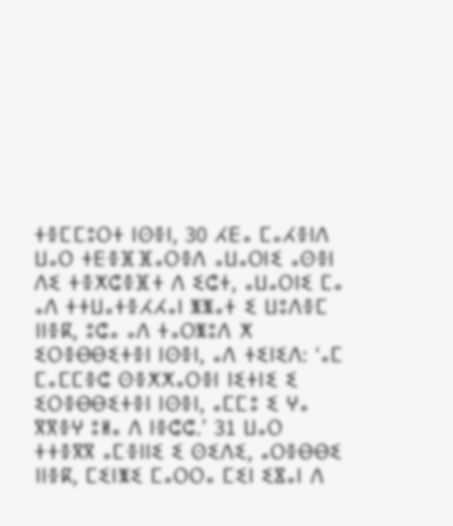ⵜⴻⵎⵎⵓⵔⵜ ⵏⵙⴻⵏ, 30 ⵃⴹⴰ ⵎⴰⵃⴻⵏⴷ ⵡⴰⵔ ⵜⴹⴻⴼⴼⴰⵔⴻⴷ ⴰⵡⴰⵔⵏⵉ ⴰⵙⴻⵏ ⴷⵉ ⵜⴻⵅⵛⴻⴼⵜ ⴷ ⵉⵛⵜ, ⴰⵡⴰⵔⵏⵉ ⵎⴰ ⴰⴷ ⵜⵜⵡⴰⵜⴻⵃⵃⴰⵏ ⵥⵥⴰⵜ ⵉ ⵡⵓⴷⴻⵎ ⵏⵏⴻⴽ, ⵓⵛⴰ ⴰⴷ ⵜⴰⵔⵥⵓⴷ ⵅ ⵉⵔⴻⴱⴱⵉⵜⴻⵏ ⵏⵙⴻⵏ, ⴰⴷ ⵜⵉⵏⵉⴷ: ‘ⴰⵎ ⵎⴰⵎⵎⴻⵛ ⵙⴻⵅⵅⴰⵔⴻⵏ ⵏⵉⵜⵏⵉ ⵉ ⵉⵔⴻⴱⴱⵉⵜⴻⵏ ⵏⵙⴻⵏ, ⴰⵎⵎⵓ ⵉ ⵖⴰ ⴳⴳⴻⵖ ⵓⵍⴰ ⴷ ⵏⴻⵛⵛ.’ 31 ⵡⴰⵔ ⵜⵜⴻⴳⴳ ⴰⵎⴻⵏⵏⵉ ⵉ ⵙⵉⴷⵉ, ⴰⵔⴻⴱⴱⵉ ⵏⵏⴻⴽ, ⵎⵉⵏⵥⵉ ⵎⴰⵔⵔⴰ ⵎⵉⵏ ⵉⴵⴰⵏ ⴷ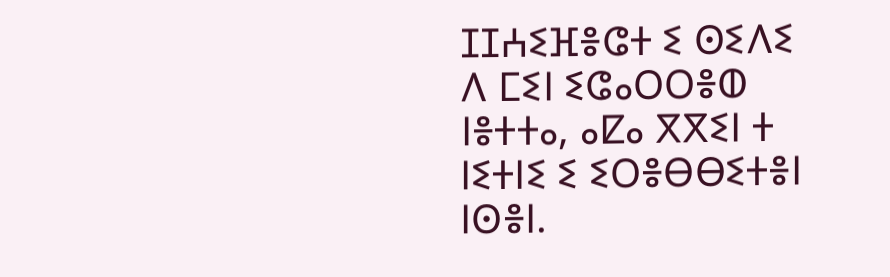ⵊⵊⵄⵉⴼⴻⵛⵜ ⵉ ⵙⵉⴷⵉ ⴷ ⵎⵉⵏ ⵉⵛⴰⵔⵔⴻⵀ ⵏⴻⵜⵜⴰ, ⴰⵇⴰ ⴳⴳⵉⵏ ⵜ ⵏⵉⵜⵏⵉ ⵉ ⵉⵔⴻⴱⴱⵉⵜⴻⵏ ⵏⵙⴻⵏ.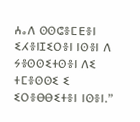ⵄⴰⴷ ⵙⵙⵛⴻⵎⴹⴻⵏ ⵉⵃⴻⵏⵊⵉⵔⴻⵏ ⵏⵙⴻⵏ ⴷ ⵢⴻⵙⵙⵉⵜⵙⴻⵏ ⴷⵉ ⵜⵎⴻⵙⵙⵉ ⵉ ⵉⵔⴻⴱⴱⵉⵜⴻⵏ ⵏⵙⴻⵏ.”